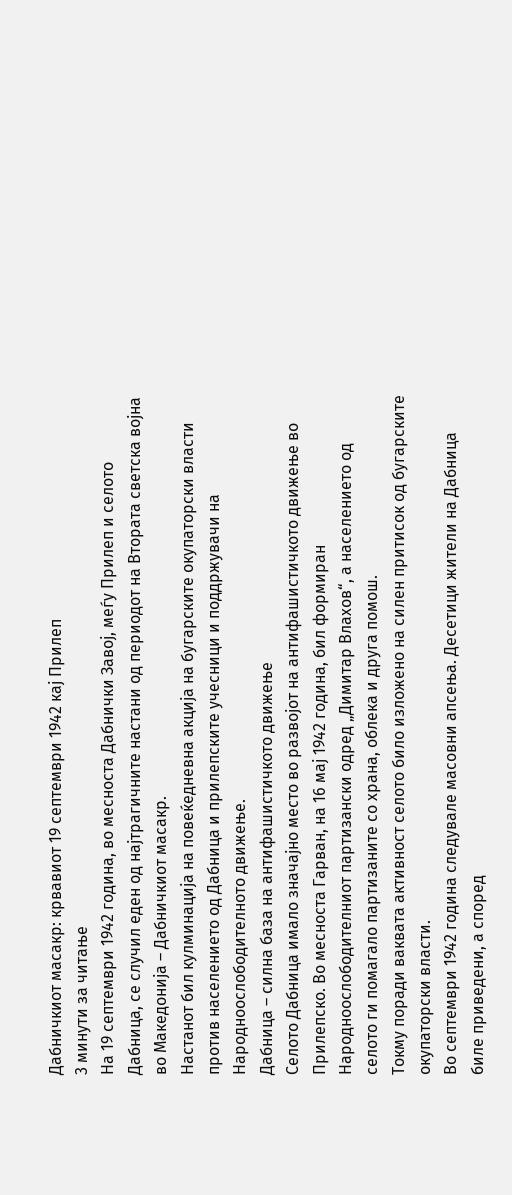Дабничкиот масакр: крвавиот 19 септември 1942 кај Прилеп
3 минути за читање
На 19 септември 1942 година, во месноста Дабнички Завој, меѓу Прилеп и селото Дабница, се случил еден од најтрагичните настани од периодот на Втората светска војна во Македонија – Дабничкиот масакр.
Настанот бил кулминација на повеќедневна акција на бугарските окупаторски власти против населението од Дабница и прилепските учесници и поддржувачи на Народноослободителното движење.
Дабница – силна база на антифашистичкото движење
Селото Дабница имало значајно место во развојот на антифашистичкото движење во Прилепско. Во месноста Гарван, на 16 мај 1942 година, бил формиран Народноослободителниот партизански одред „Димитар Влахов“, а населението од селото ги помагало партизаните со храна, облека и друга помош.
Токму поради ваквата активност селото било изложено на силен притисок од бугарските окупаторски власти.
Во септември 1942 година следувале масовни апсења. Десетици жители на Дабница биле приведени, а според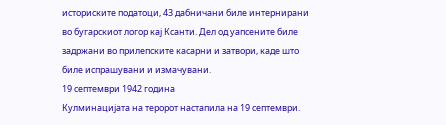историските податоци, 43 дабничани биле интернирани во бугарскиот логор кај Ксанти. Дел од уапсените биле задржани во прилепските касарни и затвори, каде што биле испрашувани и измачувани.
19 септември 1942 година
Кулминацијата на теророт настапила на 19 септември.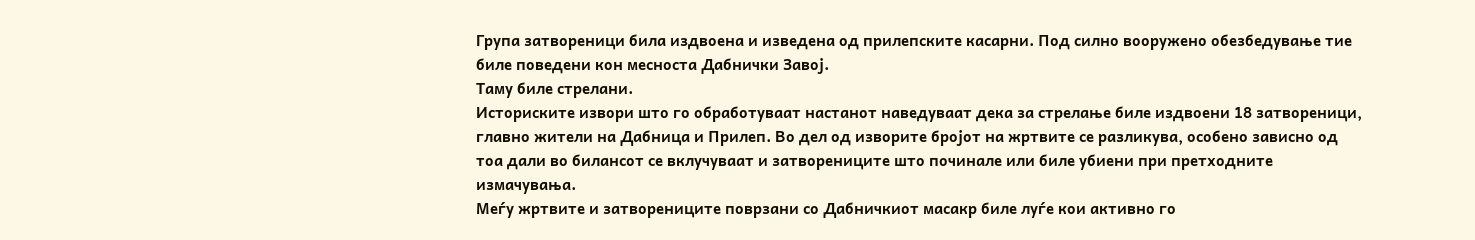Група затвореници била издвоена и изведена од прилепските касарни. Под силно вооружено обезбедување тие биле поведени кон месноста Дабнички Завој.
Таму биле стрелани.
Историските извори што го обработуваат настанот наведуваат дека за стрелање биле издвоени 18 затвореници, главно жители на Дабница и Прилеп. Во дел од изворите бројот на жртвите се разликува, особено зависно од тоа дали во билансот се вклучуваат и затворениците што починале или биле убиени при претходните измачувања.
Меѓу жртвите и затворениците поврзани со Дабничкиот масакр биле луѓе кои активно го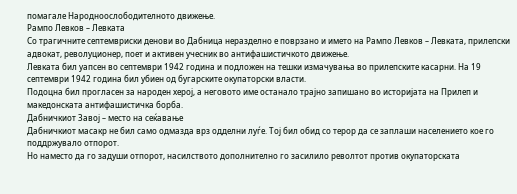помагале Народноослободителното движење.
Рампо Левков – Левката
Со трагичните септемвриски денови во Дабница неразделно е поврзано и името на Рампо Левков – Левката, прилепски адвокат, револуционер, поет и активен учесник во антифашистичкото движење.
Левката бил уапсен во септември 1942 година и подложен на тешки измачувања во прилепските касарни. На 19 септември 1942 година бил убиен од бугарските окупаторски власти.
Подоцна бил прогласен за народен херој, а неговото име останало трајно запишано во историјата на Прилеп и македонската антифашистичка борба.
Дабничкиот Завој – место на сеќавање
Дабничкиот масакр не бил само одмазда врз одделни луѓе. Тој бил обид со терор да се заплаши населението кое го поддржувало отпорот.
Но наместо да го задуши отпорот, насилството дополнително го засилило револтот против окупаторската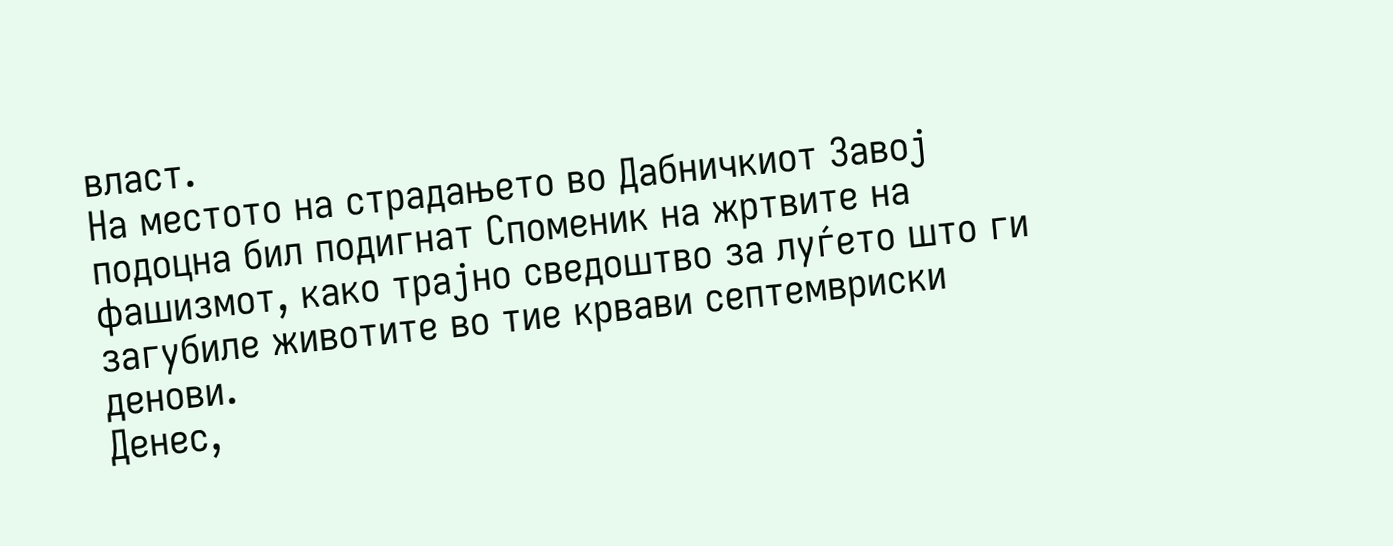власт.
На местото на страдањето во Дабничкиот Завој подоцна бил подигнат Споменик на жртвите на фашизмот, како трајно сведоштво за луѓето што ги загубиле животите во тие крвави септемвриски денови.
Денес,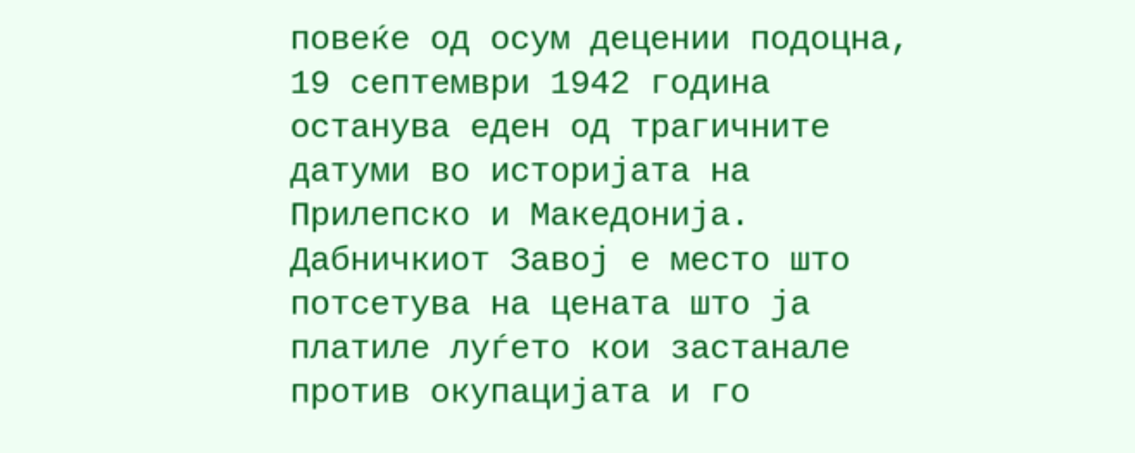повеќе од осум децении подоцна, 19 септември 1942 година останува еден од трагичните датуми во историјата на Прилепско и Македонија.
Дабничкиот Завој е место што потсетува на цената што ја платиле луѓето кои застанале против окупацијата и го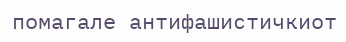помагале антифашистичкиот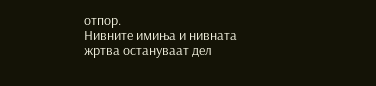отпор.
Нивните имиња и нивната жртва остануваат дел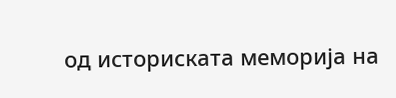од историската меморија на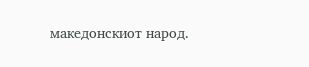македонскиот народ.